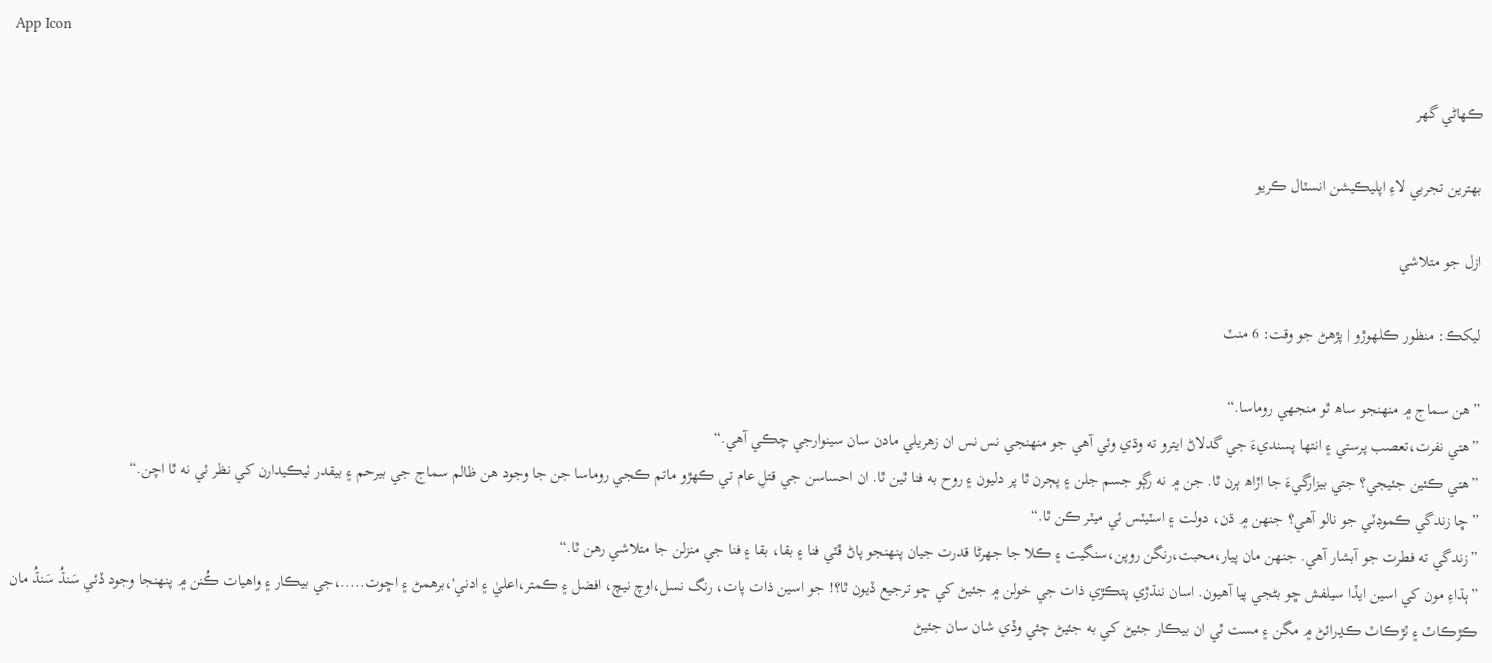App Icon

ڪهاڻي گهر

بهترين تجربي لاءِ اپليڪيشن انسٽال ڪريو

ازل جو متلاشي

ليکڪ: منظور ڪلهوڙو | پڙهڻ جو وقت: 6 منٽ

”هن سماج ۾ منهنجو ساھ ٿو منجهي روماسا.“
”هتي نفرت،تعصب پرستي ۽ انتها پسنديءَ جي گدلاڻ ايترو ته وڌي وئي آهي جو منهنجي نس نس ان زهريلي مادن سان سينوارجي چڪي آهي.“
”هتي ڪئين جئيجي؟ جتي بيزارگيءَ جا اڙاھ ٻرن ٿا. جن ۾ نه رڳو جسم جلن ۽ پڄرن ٿا پر دليون ۽ روح به فنا ٿين ٿا. ان احساسن جي قتلِ عام تي ڪهڙو ماتم ڪجي روماسا جن جا وجود هن ظالم سماج جي بيرحم ۽ بيقدر ٺيڪيدارن کي نظر ئي نه ٿا اچن.“
”ڇا زندگي ڪموڊٽي جو نالو آهي؟ جنهن ۾ ڌن، دولت ۽ اسٽيٽس ئي ميٽر ڪن ٿا.“
”زندگي ته فطرت جو آبشار آهي. جنهن مان پيار،محبت،رنگن روپن،سنگيت ۽ ڪلا جا جهرڻا قدرت جيان پنهنجو پاڻ ڦٽي فنا ۽ بقا، بقا ۽ فنا جي منزلن جا متلاشي رهن ٿا.“
”ٻڌاءِ مون کي اسين ايڏا سيلفش ڇو بڻجي پيا آهيون. اسان ننڌڙي پتڪڙي ذات جي خولن ۾ جئيڻ کي ڇو ترجيع ڏيون ٿا؟! جو اسين ذات پات، رنگ نسل،اوچ نيچ، افضل ۽ ڪمتر،اعليٰ ۽ ادني'،برهمڻ ۽ اڇوت.....،جي بيڪار ۽ واهيات ڪُنن ۾ پنهنجا وجود ڏئي سَنڌُ سَنڌُ مان ڪڙڪاٽ ۽ ٽڙڪاٽ ڪڍرائڻ ۾ مگن ۽ مست ٿي ان بيڪار جئيڻ کي به جئيڻ چئي وڏي شان سان جئيڻ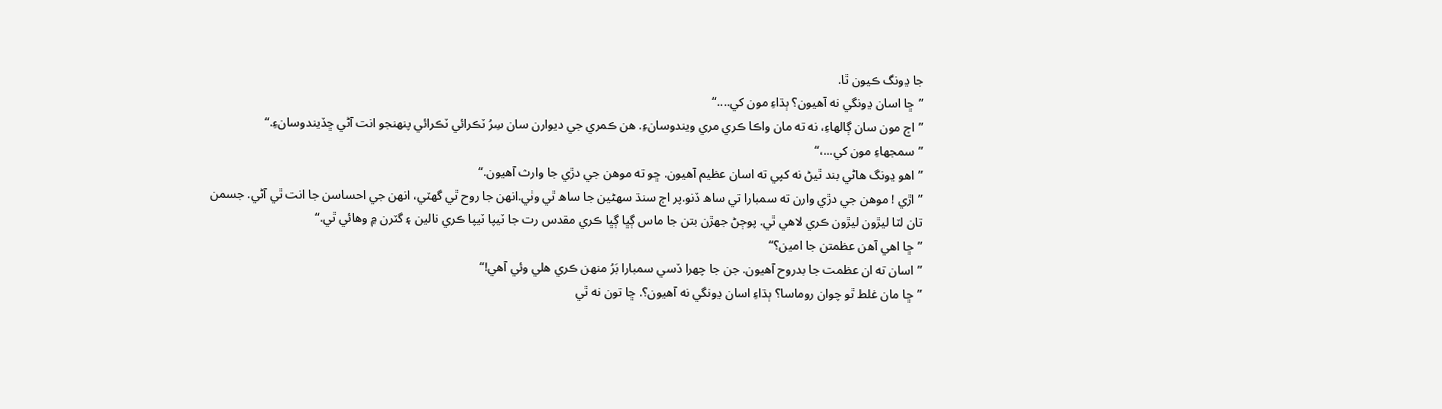جا ڍونگ ڪيون ٿا.
”ڇا اسان ڍونگي نه آهيون؟ ٻڌاءِ مون کي....“
”اڄ مون سان ڳالهاءِ، نه ته مان واڪا ڪري مري ويندوسانءِ. هن ڪمري جي ديوارن سان سِرُ ٽڪرائي ٽڪرائي پنهنجو انت آڻي ڇڏيندوسانءِ.“
”سمجهاءِ مون کي...،“
”اهو ڍونگ هاڻي بند ٿيڻ نه کپي ته اسان عظيم آهيون. ڇو ته موهن جي دڙي جا وارث آهيون.“
”اڙي ! موهن جي دڙي وارن ته سمبارا تي ساھ ڏنو.پر اڄ سنڌ سهڻين جا ساھ ٿي وٺي.انهن جا روح ٿي گهٽي، انهن جي احساسن جا انت ٿي آڻي. جسمن تان لٽا ليڙون ليڙون ڪري لاهي ٿي. پوڄڻ جهڙن بتن جا ماس ڳڀا ڳڀا ڪري مقدس رت جا ٽيپا ٽيپا ڪري نالين ۽ گٽرن ۾ وهائي ٿي.“
”ڇا اهي آهن عظمتن جا امين؟“
”اسان ته ان عظمت جا بدروح آهيون. جن جا چهرا ڏسي سمبارا بَرُ منهن ڪري هلي وئي آهي!“
”ڇا مان غلط ٿو چوان روماسا؟ ٻڌاءِ اسان ڍونگي نه آهيون؟. ڇا تون نه ٿي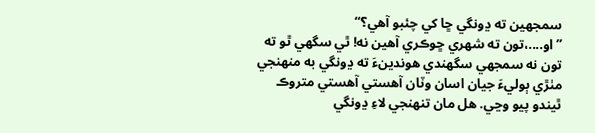سمجهين ته ڍونگي ڇا کي چئبو آهي؟“
”او....،تون ته شهري ڇوڪري آهين نه! ٿي سگهي ٿو ته تون نه سمجهي سگهندي هوندينءَ ته ڍونگي به منهنجي مٺڙي ٻوليءَ جيان اسان وٽان آهستي آهستي متروڪ ٿيندو پيو وڃي. هل مان تنهنجي لاءِ ڍونگي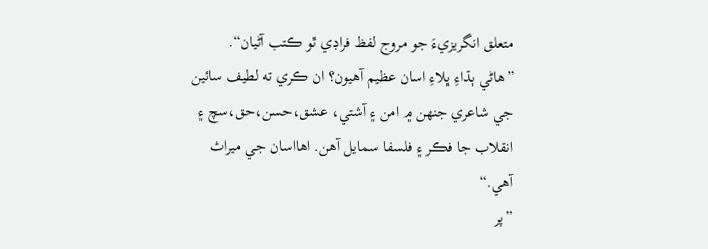متعلق انگريزيءَ جو مروج لفظ فراڊي ٿو ڪتب آڻيان“.
”هاڻي ٻڌاءِ ڀلاءِ اسان عظيم آهيون؟ ان ڪري ته لطيف سائين جي شاعري جنهن ۾ امن ۽ آشتي، عشق،حسن،حق،سچ ۽ انقلاب جا فڪر ۽ فلسفا سمايل آهن. اهااسان جي ميراث آهي.“
”پر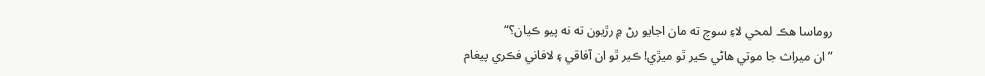روماسا هڪ لمحي لاءِ سوچ ته مان اجايو رڻ ۾ رڙيون ته نه پيو ڪيان؟“
”ان ميراث جا موتي هاڻي ڪير ٿو ميڙي! ڪير ٿو ان آفاقي ۽ لافاني فڪري پيغام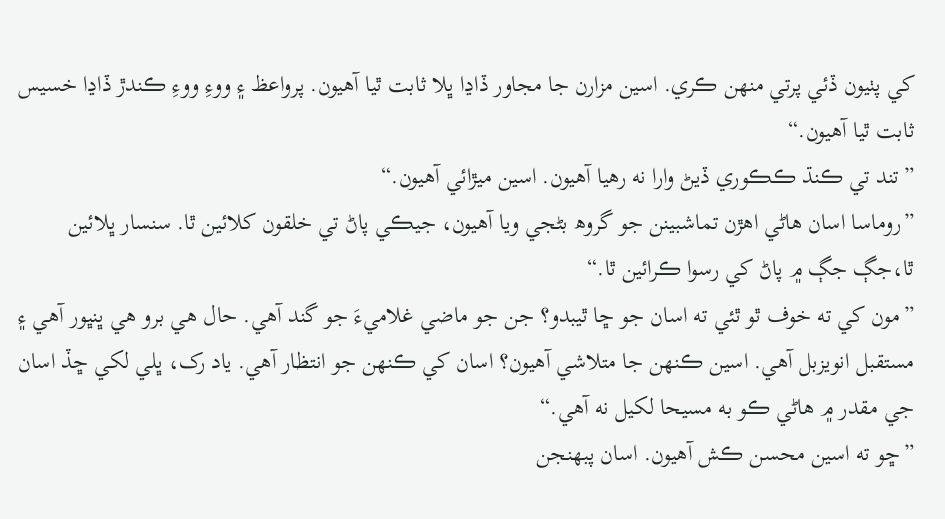کي پٺيون ڏئي پرتي منهن ڪري. اسين مزارن جا مجاور ڏاڍا ڀلا ثابت ٿيا آهيون. پرواعظ ۽ ووءِ ووءِ ڪندڙ ڏاڍا خسيس ثابت ٿيا آهيون.“
”تند تي ڪنڌ ڪڪوري ڏيڻ وارا نه رهيا آهيون. اسين ميڙائي آهيون.“
”روماسا اسان هاڻي اهڙن تماشبينن جو گروھ بڻجي ويا آهيون، جيڪي پاڻ تي خلقون کلائين ٿا. سنسار ڀلائين ٿا،جڳ جڳ ۾ پاڻ کي رسوا ڪرائين ٿا.“
”مون کي ته خوف ٿو ٿئي ته اسان جو ڇا ٿيبدو؟ جن جو ماضي غلاميءَ جو گند آهي. حال هي برو هي ڀنڀور آهي ۽ مستقبل انويزبل آهي. اسين ڪنهن جا متلاشي آهيون؟ اسان کي ڪنهن جو انتظار آهي. ياد رک، ڀلي لکي ڇڏ اسان جي مقدر ۾ هاڻي ڪو به مسيحا لکيل نه آهي.“
”ڇو ته اسين محسن ڪش آهيون. اسان پبهنجن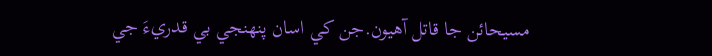مسيحائن جا قاتل آهيون.جن کي اسان پنهنجي بي قدريءَ جي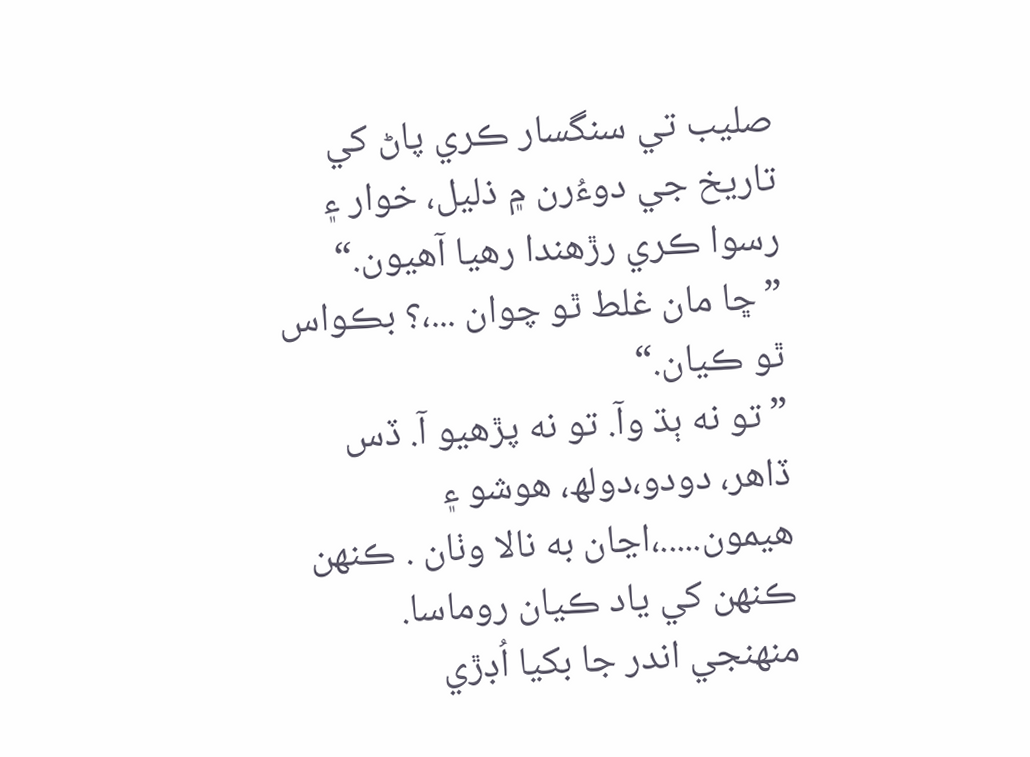صليب تي سنگسار ڪري پاڻ کي تاريخ جي دوءُرن ۾ ذليل، خوار ۽ رسوا ڪري رڙهندا رهيا آهيون.“
”ڇا مان غلط ٿو چوان ...،؟ بڪواس ٿو ڪيان.“
”تو نه ٻڌ وآ. تو نه پڙهيو آ. ڏس ڏاهر، دودو،دولھ، هوشو ۽ هيمون.....،اڃان به نالا وٺان . ڪنهن ڪنهن کي ياد ڪيان روماسا. منهنجي اندر جا بکيا اُڊڙي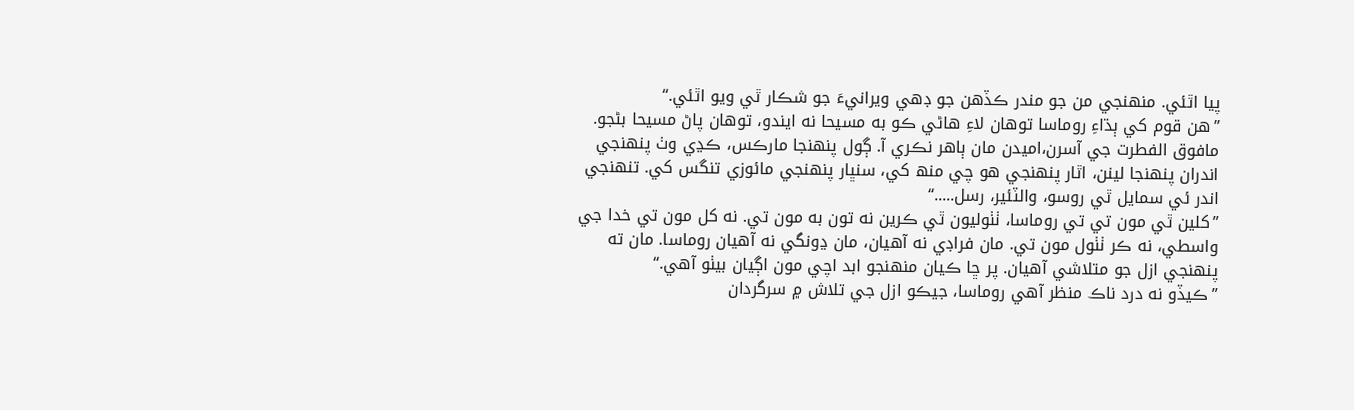پيا اٿئي. منهنجي من جو مندر ڪڏهن جو ڊهي ويرانيءَ جو شڪار ٿي ويو اٿئي.“
”هن قوم کي ٻڌاءِ روماسا توهان لاءِ هاڻي ڪو به مسيحا نه ايندو، توهان پاڻ مسيحا بڻجو. مافوق الفطرت جي آسرن،اميدن مان ٻاهر نڪري آ. ڳول پنهنجا مارڪس، ڪڍي وٺ پنهنجي اندران پنهنجا لينن، اٿار پنهنجي هو چي منھ کي، سنڀار پنهنجي مائوزي تنگس کي. تنهنجي اندر ئي سمايل ٿي روسو، والٽئير، رسل.....“
”کلين ٿي مون تي تي روماسا، ٺٺوليون ٿي ڪرين نه تون به مون تي. نه کل مون تي خدا جي واسطي، نه ڪر ٺٺول مون تي. مان فراڊي نه آهيان، مان ڍونگي نه آهيان روماسا. مان ته پنهنجي ازل جو متلاشي آهيان. پر ڇا ڪيان منهنجو ابد اچي مون اڳيان بيٺو آهي.“
”ڪيڏو نه درد ناڪ منظر آهي روماسا، جيڪو ازل جي تلاش ۾ سرگردان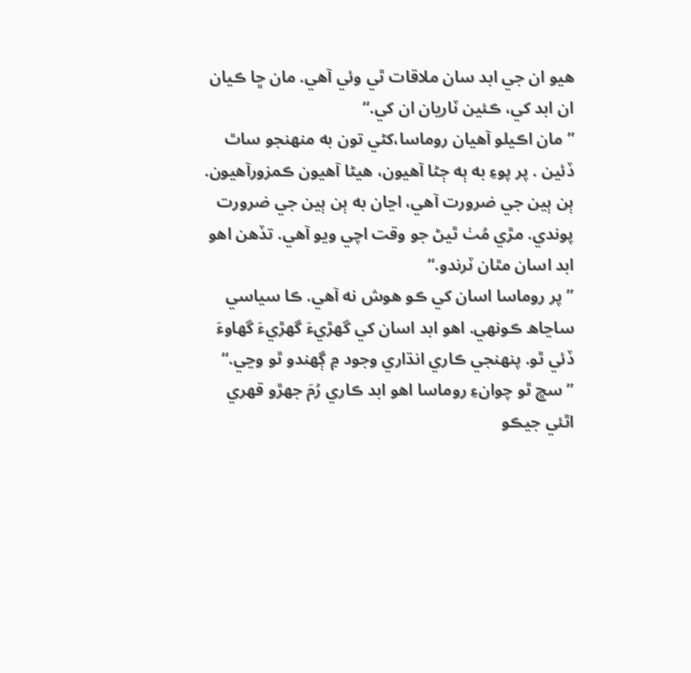هيو ان جي ابد سان ملاقات ٿي وئي آهي. مان ڇا ڪيان ان ابد کي، ڪئين ٽاريان ان کي.“
”مان اڪيلو آهيان روماسا،کڻي تون به منهنجو ساٿ ڏئين . پر پوءِ به ٻه ڄڻا آهيون، هيڻا آهيون ڪمزورآهيون. ٻن ٻين جي ضرورت آهي، اڃان به ٻن ٻين جي ضرورت پوندي. مڙي مُٺ ٿيڻ جو وقت اچي ويو آهي. تڏهن اهو ابد اسان مٿان ٽرندو.“
”پر روماسا اسان کي ڪو هوش نه آهي. ڪا سياسي ساڃاھ ڪونهي. اهو ابد اسان کي گهڙيءَ گهڙيءَ گهاوءَ ڏئي ٿو. پنهنجي ڪاري انڌاري وجود ۾ ڳهندو ٿو وڃي.“
”سڇ ٿو چوانءِ روماسا اهو ابد ڪاري رُمَ جهڙو قهري اٿئي جيڪو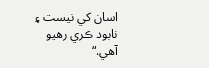اسان کي نيست ۽ نابود ڪري رهيو آهي.“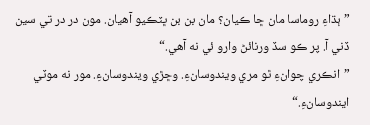”ٻڌاءِ روماسا مان ڇا ڪيان؟ مان بن بن ڀٽڪيو آهيان. مون در در تي سين ڏني آ. پر ڪو سڏ ورنائڻ وارو ئي نه آهي.“
”انڪري چوانءِ ٿو مري ويندوسانءِ. وڇڙي ويندوسانءِ. مور نه موٽي ايندوسانءِ.“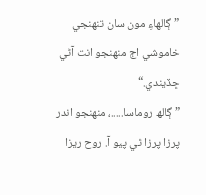”ڳالهاءِ مون سان تنهنجي خاموشي اڄ منهنجو انت آڻي ڇڏيندي.“
”ڳالھ روماسا.....، منهنجو اندر پرزا پرزا ٿي پيو آ. روح ريزا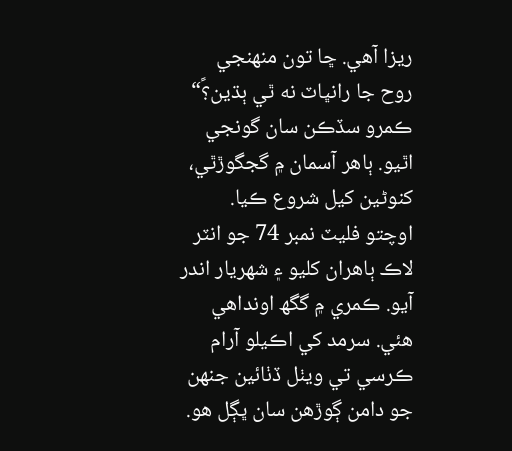ريزا آهي. ڇا تون منهنجي روح جا رانڀاٽ نه ٿي ٻڌين؟ً“
ڪمرو سڏڪن سان گونجي اٿيو. ٻاهر آسمان ۾ گجگوڙٿي، کنوڻين کيل شروع ڪيا. اوچتو فليٽ نمبر 74 جو انٽر لاڪ ٻاهران کليو ۽ شهريار اندر آيو. ڪمري ۾ گگھ اونداهي هئي. سرمد کي اڪيلو آرام ڪرسي تي ويٺل ڏٺائين جنهن جو دامن ڳوڙهن سان ڀڳل هو.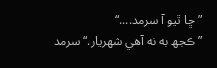”ڇا ٿيو آ سرمد....“
”ڪجھ به نه آهي شهريار.“ سرمد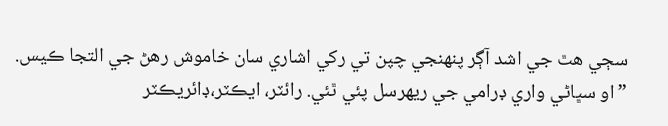سڄي هٿ جي اشد آڳر پنهنجي چپن تي رکي اشاري سان خاموش رهڻ جي التجا ڪيس.
”او سڀاڻي واري ڊرامي جي ريهرسل پئي ٿئي. رائٽر، ايڪٽر،ڊائريڪٽر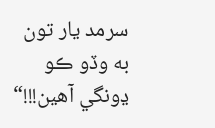سرمد يار تون به وڏو ڪو ڍونگي آهين!!!“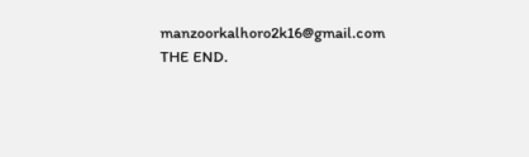manzoorkalhoro2k16@gmail.com
THE END.